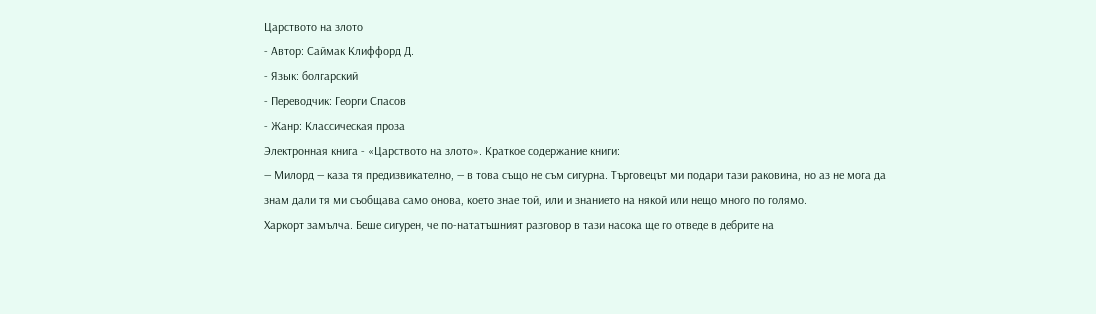Царството на злото
- Автор: Саймак Клиффорд Д.
- Язык: болгарский
- Переводчик: Георги Спасов
- Жанр: Классическая проза
Электронная книга - «Царството на злото». Краткое содержание книги:
— Милорд — каза тя предизвикателно, — в това също не съм сигурна. Търговецът ми подари тази раковина, но аз не мога да знам дали тя ми съобщава само онова, което знае той, или и знанието на някой или нещо много по голямо.
Харкорт замълча. Беше сигурен, че по-нататъшният разговор в тази насока ще го отведе в дебрите на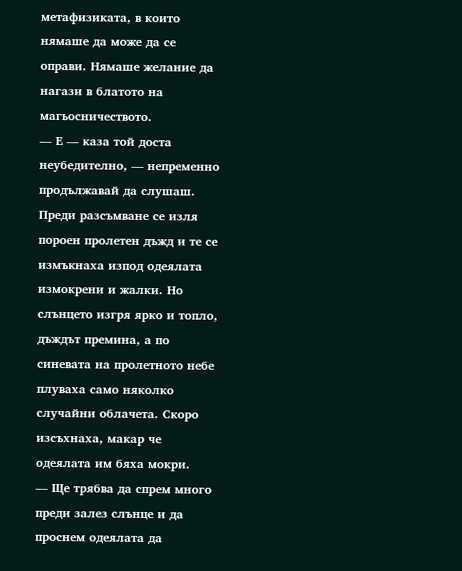метафизиката, в които нямаше да може да се оправи. Нямаше желание да нагази в блатото на магьосничеството.
— Е — каза той доста неубедително, — непременно продължавай да слушаш.
Преди разсъмване се изля пороен пролетен дъжд и те се измъкнаха изпод одеялата измокрени и жалки. Но слънцето изгря ярко и топло, дъждът премина, а по синевата на пролетното небе плуваха само няколко случайни облачета. Скоро изсъхнаха, макар че одеялата им бяха мокри.
— Ще трябва да спрем много преди залез слънце и да проснем одеялата да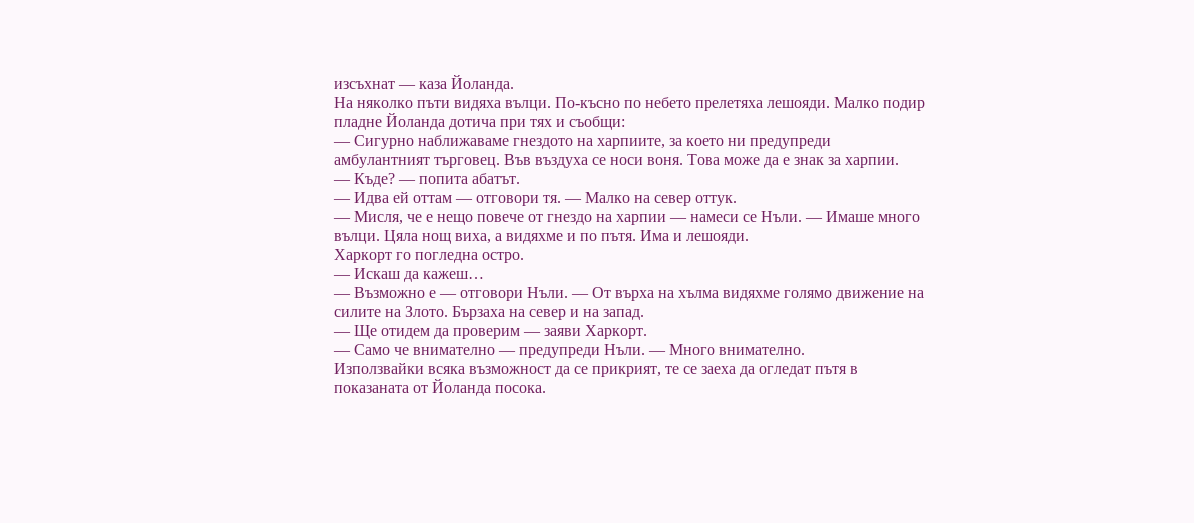изсъхнат — каза Йоланда.
На няколко пъти видяха вълци. По-късно по небето прелетяха лешояди. Малко подир пладне Йоланда дотича при тях и съобщи:
— Сигурно наближаваме гнездото на харпиите, за което ни предупреди амбулантният търговец. Във въздуха се носи воня. Това може да е знак за харпии.
— Къде? — попита абатът.
— Идва ей оттам — отговори тя. — Малко на север оттук.
— Мисля, че е нещо повече от гнездо на харпии — намеси се Нъли. — Имаше много вълци. Цяла нощ виха, а видяхме и по пътя. Има и лешояди.
Харкорт го погледна остро.
— Искаш да кажеш…
— Възможно е — отговори Нъли. — От върха на хълма видяхме голямо движение на силите на Злото. Бързаха на север и на запад.
— Ще отидем да проверим — заяви Харкорт.
— Само че внимателно — предупреди Нъли. — Много внимателно.
Използвайки всяка възможност да се прикрият, те се заеха да огледат пътя в показаната от Йоланда посока.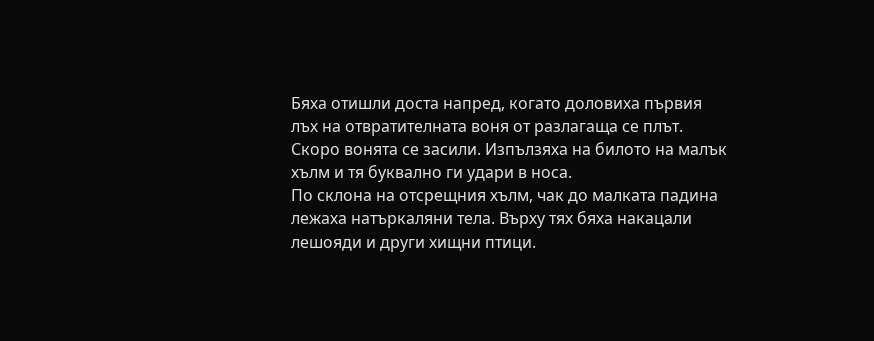Бяха отишли доста напред, когато доловиха първия лъх на отвратителната воня от разлагаща се плът. Скоро вонята се засили. Изпълзяха на билото на малък хълм и тя буквално ги удари в носа.
По склона на отсрещния хълм, чак до малката падина лежаха натъркаляни тела. Върху тях бяха накацали лешояди и други хищни птици.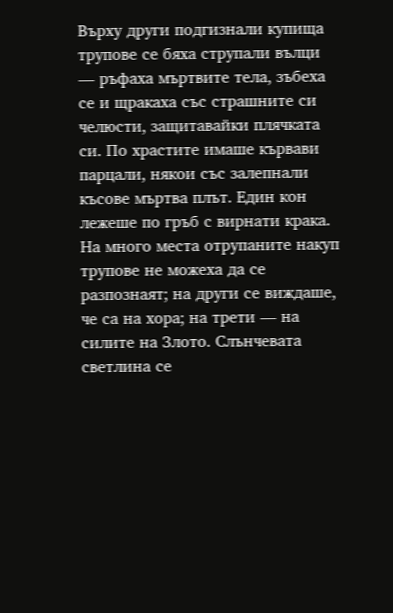Върху други подгизнали купища трупове се бяха струпали вълци — ръфаха мъртвите тела, зъбеха се и щракаха със страшните си челюсти, защитавайки плячката си. По храстите имаше кървави парцали, някои със залепнали късове мъртва плът. Един кон лежеше по гръб с вирнати крака. На много места отрупаните накуп трупове не можеха да се разпознаят; на други се виждаше, че са на хора; на трети — на силите на Злото. Слънчевата светлина се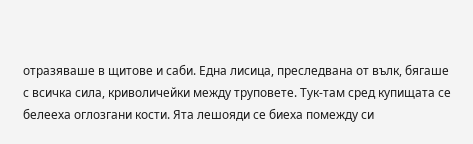отразяваше в щитове и саби. Една лисица, преследвана от вълк, бягаше с всичка сила, криволичейки между труповете. Тук-там сред купищата се белееха оглозгани кости. Ята лешояди се биеха помежду си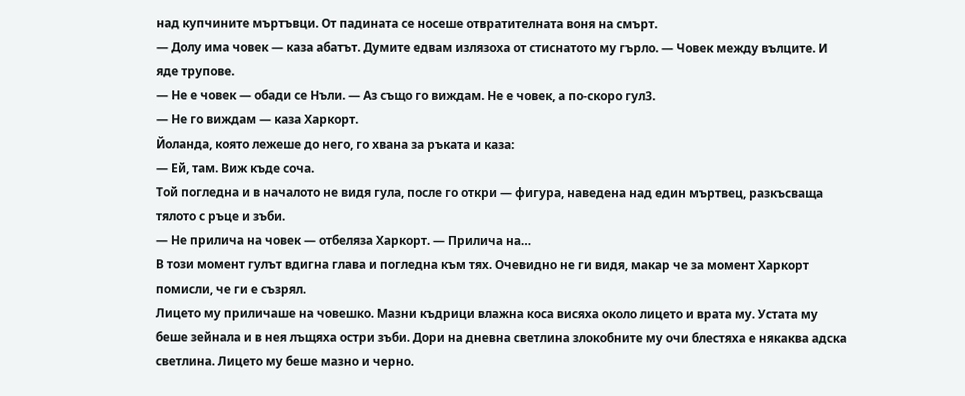над купчините мъртъвци. От падината се носеше отвратителната воня на смърт.
— Долу има човек — каза абатът. Думите едвам излязоха от стиснатото му гърло. — Човек между вълците. И яде трупове.
— Не е човек — обади се Нъли. — Аз също го виждам. Не е човек, а по-скоро гул3.
— Не го виждам — каза Харкорт.
Йоланда, която лежеше до него, го хвана за ръката и каза:
— Ей, там. Виж къде соча.
Той погледна и в началото не видя гула, после го откри — фигура, наведена над един мъртвец, разкъсваща тялото с ръце и зъби.
— Не прилича на човек — отбеляза Харкорт. — Прилича на…
В този момент гулът вдигна глава и погледна към тях. Очевидно не ги видя, макар че за момент Харкорт помисли, че ги е съзрял.
Лицето му приличаше на човешко. Мазни къдрици влажна коса висяха около лицето и врата му. Устата му беше зейнала и в нея лъщяха остри зъби. Дори на дневна светлина злокобните му очи блестяха е някаква адска светлина. Лицето му беше мазно и черно.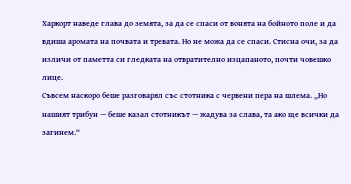Харкорт наведе глава до земята, за да се спаси от вонята на бойното поле и да вдиша аромата на почвата и тревата. Но не можа да се спаси. Стисна очи, за да изличи от паметта си гледката на отвратително изцапаното, почти човешко лице.
Съвсем наскоро беше разговарял със стотника с червени пера на шлема. „Но нашият трибун — беше казал стотникът — жадува за слава, та ако ще всички да загинем.“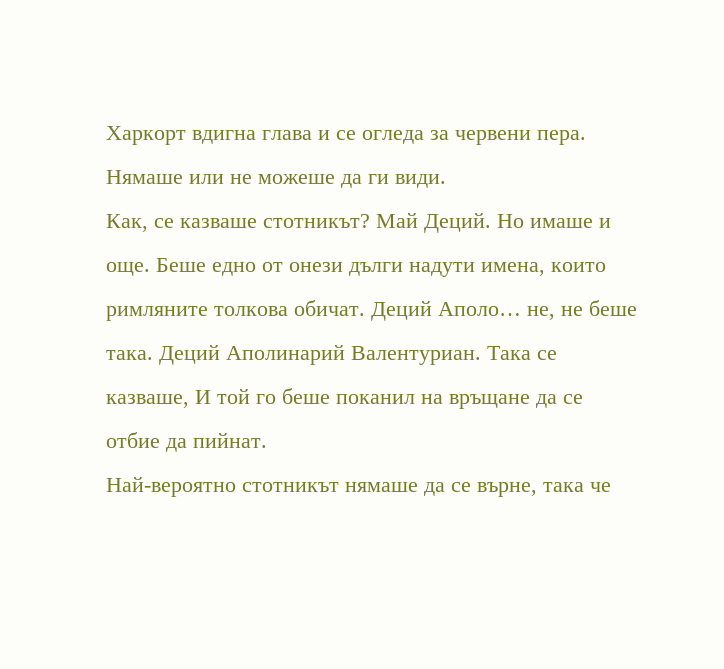Харкорт вдигна глава и се огледа за червени пера. Нямаше или не можеше да ги види.
Как, се казваше стотникът? Май Деций. Но имаше и още. Беше едно от онези дълги надути имена, които римляните толкова обичат. Деций Аполо… не, не беше така. Деций Аполинарий Валентуриан. Така се казваше, И той го беше поканил на връщане да се отбие да пийнат.
Най-вероятно стотникът нямаше да се върне, така че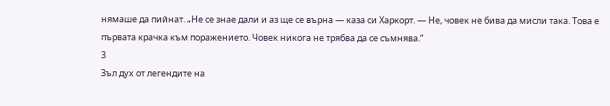нямаше да пийнат. „Не се знае дали и аз ще се върна — каза си Харкорт. — Не, човек не бива да мисли така. Това е първата крачка към поражението. Човек никога не трябва да се съмнява.“
3
Зъл дух от легендите на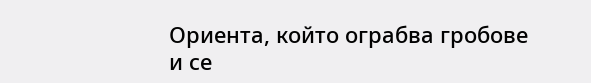Ориента, който ограбва гробове и се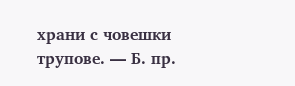храни с човешки трупове. — Б. пр.